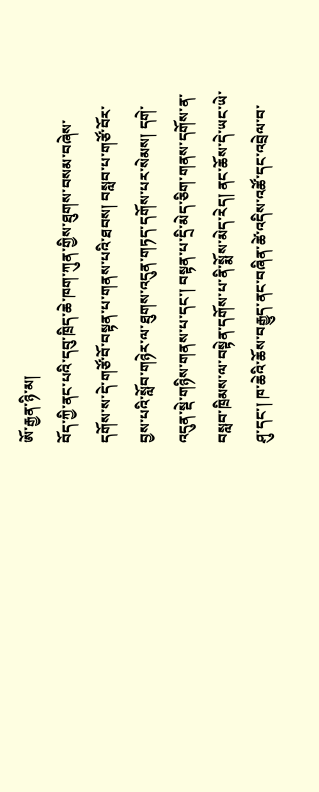ཨོ་རྒྱན་ཉི་མ།
བོད་ཀྱི་ནང་པའི་དབུ་ཁྲིད་ཆེ་ཁག་ཀུན་གྱིས་ཐུགས་བསམ་བཞེས་དགོས་ས་དེ་གཙོ་བོ་བསྟན་པ་གནས་པའི་ཐབས། བསླབ་པ་གཙོ་བོར་བྱས་པའི་སློབ་གཉེར་ལ་ཐུགས་འདུན་གཏད་དགོས་པར་སེམས། དགེ་འདུན་སྡེ་གཉིས་གནས་པ་དང་། བསྟན་པ་དྲི་མེད་ཅིག་གནས་དགོས་ན་བསླབ་ཁྲིམས་ལ་བསྟེན་དགོས་པ་ནི་སྨོས་མེད་རེད། ནང་ཆོས་དེ་ཡང་ཡེ་ཤུ་དང་། ཁ་ཆེའི་ཆོས་བརྒྱུད་ནང་བཞིན་ཚེ་འདིས་འཚོ་དང་འབྲེལ་བ་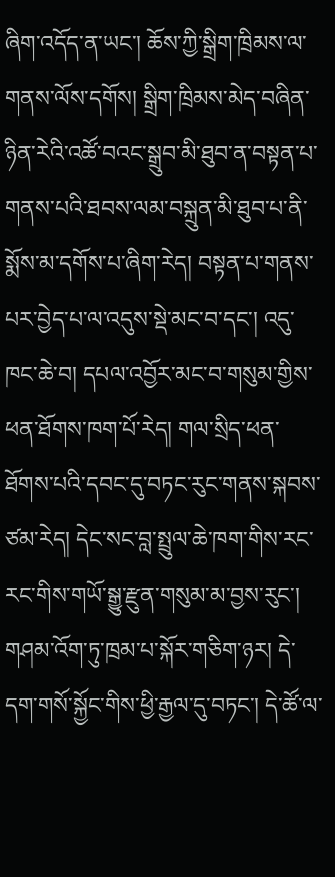ཞིག་འདོད་ན་ཡང་། ཆོས་ཀྱི་སྒྲིག་ཁྲིམས་ལ་གནས་ལོས་དགོས། སྒྲིག་ཁྲིམས་མེད་བཞིན་ཉིན་རེའི་འཚོ་བའང་སྒྲུབ་མི་ཐུབ་ན་བསྟན་པ་གནས་པའི་ཐབས་ལམ་བསྐྲུན་མི་ཐུབ་པ་ནི་སྨོས་མ་དགོས་པ་ཞིག་རེད། བསྟན་པ་གནས་པར་བྱེད་པ་ལ་འདུས་སྡེ་མང་བ་དང་། འདུ་ཁང་ཆེ་བ། དཔལ་འབྱོར་མང་བ་གསུམ་གྱིས་ཕན་ཐོགས་ཁག་པོ་རེད། གལ་སྲིད་ཕན་ཐོགས་པའི་དབང་དུ་བཏང་རུང་གནས་སྐབས་ཙམ་རེད། དེང་སང་བླ་སྤྲུལ་ཆེ་ཁག་གིས་རང་རང་གིས་གཡོ་སྒྱུ་རྫུན་གསུམ་མ་བྱས་རུང་། གཤམ་འོག་ཏུ་ཁྲམ་པ་སྐོར་གཅིག་ཉར། དེ་དག་གསོ་སྐྱོང་གིས་ཕྱི་རྒྱལ་དུ་བཏང་། དེ་ཚོ་ལ་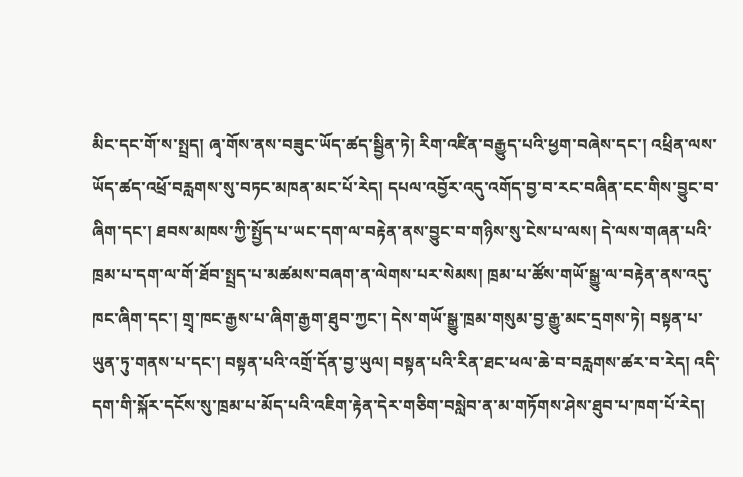མིང་དང་གོ་ས་སྤྲད། ཞྭ་གོས་ནས་བཟུང་ཡོད་ཚད་སྦྱིན་ཏེ། རིག་འཛིན་བརྒྱུད་པའི་ཕྱག་བཞེས་དང་། འཕྲིན་ལས་ཡོད་ཚད་འཕྲོ་བརླགས་སུ་བཏང་མཁན་མང་པོ་རེད། དཔལ་འབྱོར་འདུ་འགོད་བྱ་བ་རང་བཞིན་ངང་གིས་བྱུང་བ་ཞིག་དང་། ཐབས་མཁས་ཀྱི་སྤྱོད་པ་ཡང་དག་ལ་བརྟེན་ནས་བྱུང་བ་གཉིས་སུ་ངེས་པ་ལས། དེ་ལས་གཞན་པའི་ཁྲམ་པ་དག་ལ་གོ་ཐོབ་སྤྲད་པ་མཚམས་བཞག་ན་ལེགས་པར་སེམས། ཁྲམ་པ་ཚོས་གཡོ་སྒྱུ་ལ་བརྟེན་ནས་འདུ་ཁང་ཞིག་དང་། གྲྭ་ཁང་རྒྱས་པ་ཞིག་རྒྱག་ཐུབ་ཀྱང་། དེས་གཡོ་སྒྱུ་ཁྲམ་གསུམ་བྱ་རྒྱུ་མང་དྲགས་ཏེ། བསྟན་པ་ཡུན་ཏུ་གནས་པ་དང་། བསྟན་པའི་འགྲོ་དོན་བྱ་ཡུལ། བསྟན་པའི་རིན་ཐང་ཕལ་ཆེ་བ་བརླགས་ཚར་བ་རེད། འདི་དག་གི་སྐོར་དངོས་སུ་ཁྲམ་པ་མོད་པའི་འཇིག་རྟེན་དེར་གཅིག་བསླེབ་ན་མ་གཏོགས་ཤེས་ཐུབ་པ་ཁག་པོ་རེད།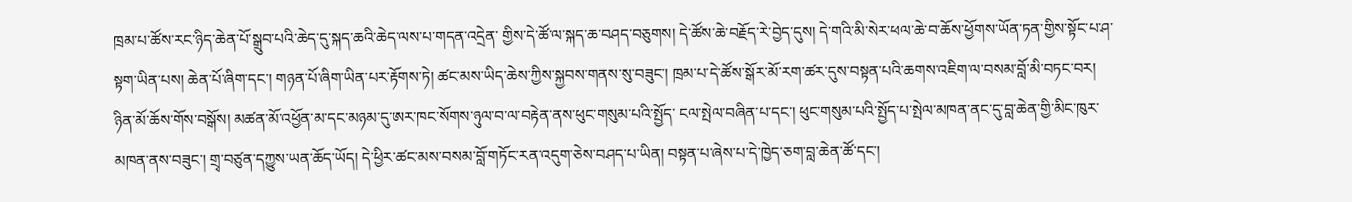ཁྲམ་པ་ཚོས་རང་ཉིད་ཆེན་པོ་སྒྲུབ་པའི་ཆེད་དུ་སྐད་ཆའི་ཆེད་ལས་པ་གདན་འདྲེན་ གྱིས་དེ་ཚོ་ལ་སྐད་ཆ་བཤད་བཅུགས། དེ་ཚོས་ཆེ་བརྗོད་རེ་བྱེད་དུས། དེ་གའི་མི་སེར་ཕལ་ཆེ་བ་ཆོས་ཕྱོགས་ཡོན་ཏན་གྱིས་སྟོང་པ་ཤ་སྟག་ཡིན་པས། ཆེན་པོ་ཞིག་དང་། གཉན་པོ་ཞིག་ཡིན་པར་རྟོགས་ཏེ། ཚང་མས་ཡིད་ཆེས་ཀྱིས་སྐྱབས་གནས་སུ་བཟུང་། ཁྲམ་པ་དེ་ཚོས་སྒོར་མོ་རག་ཚར་དུས་བསྟན་པའི་ཆགས་འཇིག་ལ་བསམ་བློ་མི་བཏང་བར། ཉིན་མོ་ཆོས་གོས་བསྒོས། མཚན་མོ་འཕྱོན་མ་དང་མཉམ་དུ་ཨར་ཁང་སོགས་ཉུལ་བ་ལ་བརྟེན་ནས་ཕུང་གསུམ་པའི་སྤྱོད་ ངལ་སྤེལ་བཞིན་པ་དང་། ཕུང་གསུམ་པའི་སྤྱོད་པ་སྤེལ་མཁན་ནང་དུ་བླ་ཆེན་གྱི་མིང་ཁུར་མཁན་ནས་བཟུང་། གྲྭ་བཙུན་དཀྱུས་ཡན་ཆོད་ཡོད། དེ་ཕྱིར་ཚང་མས་བསམ་བློ་གཏོང་རན་འདུག་ཅེས་བཤད་པ་ཡིན། བསྟན་པ་ཞེས་པ་དེ་ཁྱེད་ཅག་བླ་ཆེན་ཚོ་དང་།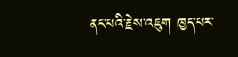ནང་པའི་རྗེས་འཇུག ཁྱད་པར་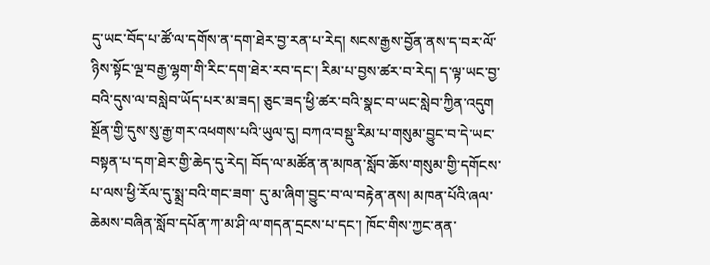དུ་ཡང་བོད་པ་ཚོ་ལ་དགོས་ན་དག་ཐེར་བྱ་རན་པ་རེད། སངས་རྒྱས་བྱོན་ནས་ད་བར་ལོ་ཉིས་སྟོང་ལྔ་བརྒྱ་ལྷག་གི་རིང་དག་ཐེར་རབ་དང་། རིམ་པ་བྱས་ཚར་བ་རེད། ད་ལྟ་ཡང་བྱ་བའི་དུས་ལ་བསླེབ་ཡོད་པར་མ་ཟད། ཅུང་ཟད་ཕྱི་ཚར་བའི་སྣང་བ་ཡང་སླེབ་ཀྱིན་འདུག
སྔོན་གྱི་དུས་སུ་རྒྱ་གར་འཕགས་པའི་ཡུལ་དུ། བཀའ་བསྡུ་རིམ་པ་གསུམ་བྱུང་བ་དེ་ཡང་བསྟན་པ་དག་ཐེར་གྱི་ཆེད་དུ་རེད། བོད་ལ་མཚོན་ན་མཁན་སློབ་ཆོས་གསུམ་གྱི་དགོངས་པ་ལས་ཕྱི་རོལ་དུ་སྨྲ་བའི་གང་ཟག་ དུ་མ་ཞིག་བྱུང་བ་ལ་བརྟེན་ནས། མཁན་པོའི་ཞལ་ཆེམས་བཞིན་སློབ་དཔོན་ཀ་མ་ཤི་ལ་གདན་དྲངས་པ་དང་། ཁོང་གིས་ཀྱང་ནན་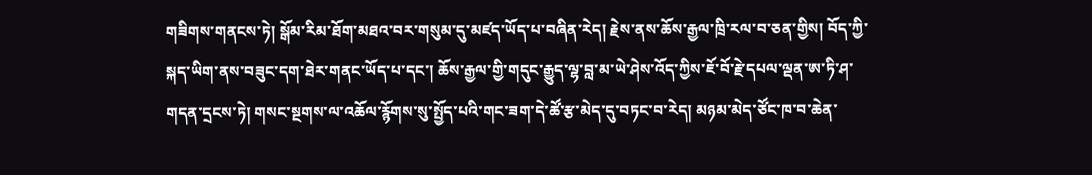གཟིགས་གནངས་ཏེ། སྒོམ་རིམ་ཐོག་མཐའ་བར་གསུམ་དུ་མཛད་ཡོད་པ་བཞིན་རེད། རྗེས་ནས་ཆོས་རྒྱལ་ཁྲི་རལ་བ་ཅན་གྱིས། བོད་ཀྱི་སྐད་ཡིག་ནས་བཟུང་དག་ཐེར་གནང་ཡོད་པ་དང་། ཆོས་རྒྱལ་གྱི་གདུང་རྒྱུད་ལྷ་བླ་མ་ཡེ་ཤེས་འོད་ཀྱིས་ཇོ་བོ་རྗེ་དཔལ་ལྡན་ཨ་ཏི་ཤ་གདན་དྲངས་ཏེ། གསང་སྔགས་ལ་འཆོལ་རྙོགས་སུ་སྤྱོད་པའི་གང་ཟག་དེ་ཚོ་རྩ་མེད་དུ་བཏང་བ་རེད། མཉམ་མེད་ཙོང་ཁ་བ་ཆེན་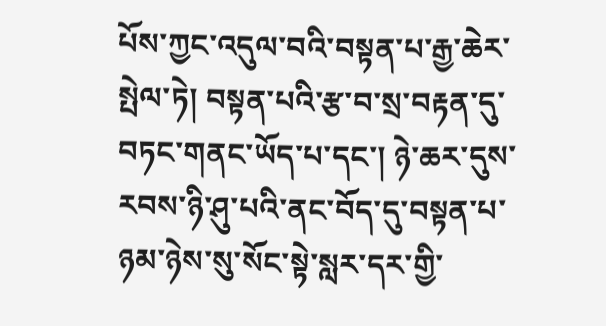པོས་ཀྱང་འདུལ་བའི་བསྟན་པ་རྒྱ་ཆེར་སྤེལ་ཏེ། བསྟན་པའི་རྩ་བ་སྲ་བརྟན་དུ་བཏང་གནང་ཡོད་པ་དང་། ཉེ་ཆར་དུས་རབས་ཉི་ཤུ་པའི་ནང་བོད་དུ་བསྟན་པ་ཉམ་ཉེས་སུ་སོང་སྟེ་སླར་དར་གྱི་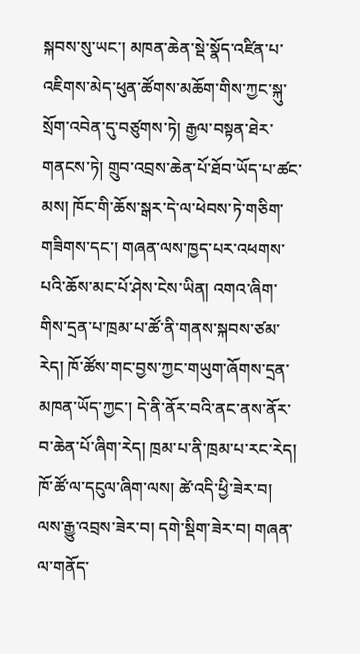སྐབས་སུ་ཡང་། མཁན་ཆེན་སྡེ་སྣོད་འཛིན་པ་འཇིགས་མེད་ཕུན་ཚོགས་མཆོག་གིས་ཀྱང་སྐུ་སྲོག་འབེན་དུ་བཙུགས་ཏེ། རྒྱལ་བསྟན་ཐེར་གནངས་ཏེ། གྲུབ་འབྲས་ཆེན་པོ་ཐོབ་ཡོད་པ་ཚང་མས། ཁོང་གི་ཆོས་སྒར་དེ་ལ་ཕེབས་ཏེ་གཅིག་གཟིགས་དང་། གཞན་ལས་ཁྱད་པར་འཕགས་པའི་ཆོས་མང་པོ་ཤེས་ངེས་ཡིན། འགའ་ཞིག་གིས་དྲན་པ་ཁྲམ་པ་ཚོ་ནི་གནས་སྐབས་ཙམ་རེད། ཁོ་ཚོས་གང་བྱས་ཀྱང་གཡུག་ཞོགས་དྲན་མཁན་ཡོད་ཀྱང་། དེ་ནི་ནོར་བའི་ནང་ནས་ནོར་བ་ཆེན་པོ་ཞིག་རེད། ཁྲམ་པ་ནི་ཁྲམ་པ་རང་རེད། ཁོ་ཚོ་ལ་དངུལ་ཞིག་ལས། ཚེ་འདི་ཕྱི་ཟེར་བ། ལས་རྒྱུ་འབྲས་ཟེར་བ། དགེ་སྡིག་ཟེར་བ། གཞན་ལ་གནོད་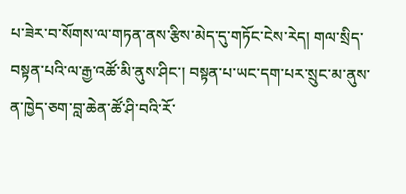པ་ཟེར་བ་སོགས་ལ་གཏན་ནས་རྩིས་མེད་དུ་གཏོང་ངེས་རེད། གལ་སྲིད་བསྟན་པའི་ལ་རྒྱ་འཚོ་མི་ནུས་ཤིང་། བསྟན་པ་ཡང་དག་པར་སྲུང་མ་ནུས་ན་ཁྱེད་ཅག་བླ་ཆེན་ཚོ་ཤི་བའི་རོ་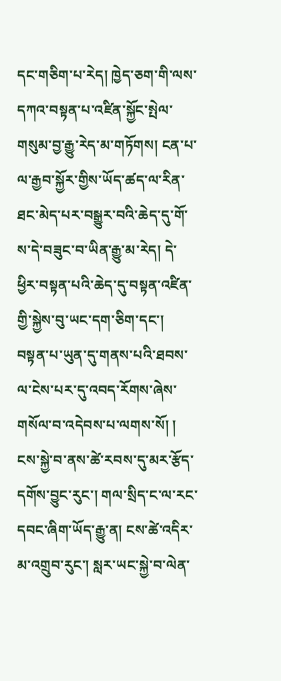དང་གཅིག་པ་རེད། ཁྱེད་ཅག་གི་ལས་དཀའ་བསྟན་པ་འཛིན་སྐྱོང་སྤེལ་གསུམ་བྱ་རྒྱུ་རེད་མ་གཏོགས། ངན་པ་ལ་རྒྱབ་སྐྱོར་གྱིས་ཡོད་ཚད་ལ་རིན་ཐང་མེད་པར་བསྒྱུར་བའི་ཆེད་དུ་གོ་ས་དེ་བཟུང་བ་ཡིན་རྒྱུ་མ་རེད། དེ་ཕྱིར་བསྟན་པའི་ཆེད་དུ་བསྟན་འཛིན་གྱི་སྐྱེས་བུ་ཡང་དག་ཅིག་དང་། བསྟན་པ་ཡུན་དུ་གནས་པའི་ཐབས་ལ་ངེས་པར་དུ་འབད་རོགས་ཞེས་གསོལ་བ་འདེབས་པ་ལགས་སོ། །
ངས་སྐྱེ་བ་ནས་ཚེ་རབས་དུ་མར་རྩོད་དགོས་བྱུང་རུང་། གལ་སྲིད་ང་ལ་རང་དབང་ཞིག་ཡོད་རྒྱུ་ན། ངས་ཚེ་འདིར་མ་འགྲུབ་རུང་། སླར་ཡང་སྐྱེ་བ་ལེན་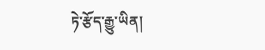ཏེ་རྩོད་རྒྱུ་ཡིན།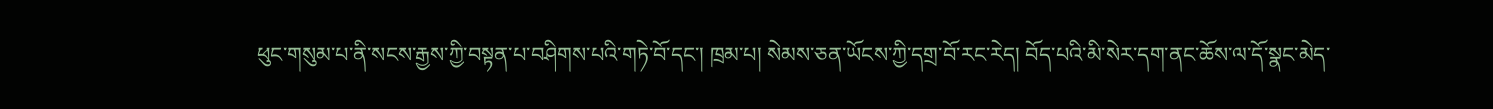ཕུང་གསུམ་པ་ནི་སངས་རྒྱས་ཀྱི་བསྟན་པ་བཤིགས་པའི་གཏེ་བོ་དང་། ཁྲམ་པ། སེམས་ཅན་ཡོངས་ཀྱི་དགྲ་བོ་རང་རེད། བོད་པའི་མི་སེར་དག་ནང་ཆོས་ལ་དོ་སྣང་མེད་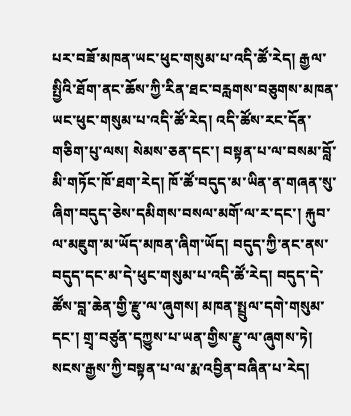པར་བཟོ་མཁན་ཡང་ཕུང་གསུམ་པ་འདི་ཚོ་རེད། རྒྱལ་སྤྱིའི་ཐོག་ནང་ཆོས་ཀྱི་རིན་ཐང་བརླགས་བཅུགས་མཁན་ཡང་ཕུང་གསུམ་པ་འདི་ཚོ་རེད། འདི་ཚོས་རང་དོན་གཅིག་པུ་ལས། སེམས་ཅན་དང་། བསྟན་པ་ལ་བསམ་བློ་མི་གཏོང་ཁོ་ཐག་རེད། ཁོ་ཚོ་བདུད་མ་ཡིན་ན་གཞན་སུ་ཞིག་བདུད་ཅེས་དམིགས་བསལ་མགོ་ལ་ར་དང་། རྐུབ་ལ་མཇུག་མ་ཡོད་མཁན་ཞིག་ཡོད། བདུད་ཀྱི་ནང་ནས་བདུད་དང་མ་དེ་ཕུང་གསུམ་པ་འདི་ཚོ་རེད། བདུད་དེ་ཚོས་བླ་ཆེན་གྱི་རྫུ་ལ་ཞུགས། མཁན་སྤྲུལ་དགེ་གསུམ་དང་། གྲྭ་བཙུན་དཀྱུས་པ་ཡན་གྱིས་རྫུ་ལ་ཞུགས་ཏེ། སངས་རྒྱས་ཀྱི་བསྟན་པ་ལ་རྨ་འབྱིན་བཞིན་པ་རེད།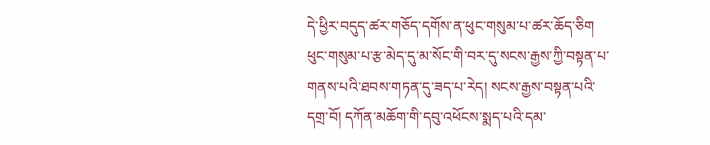དེ་ཕྱིར་བདུད་ཚར་གཅོད་དགོས་ན་ཕུང་གསུམ་པ་ཚར་ཆོད་ཅིག ཕུང་གསུམ་པ་རྩ་མེད་དུ་མ་སོང་གི་བར་དུ་སངས་རྒྱས་ཀྱི་བསྟན་པ་གནས་པའི་ཐབས་གཏན་དུ་ཟད་པ་རེད། སངས་རྒྱས་བསྟན་པའི་དགྲ་བོ། དཀོན་མཆོག་གི་དབུ་འཕོངས་སྨད་པའི་དམ་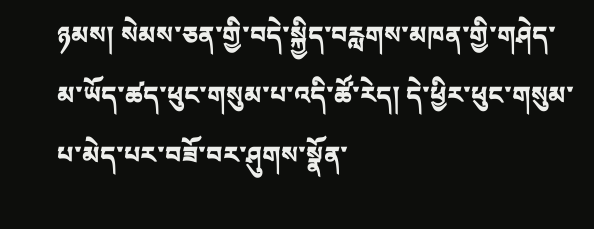ཉམས། སེམས་ཅན་གྱི་བདེ་སྐྱིད་བརླགས་མཁན་གྱི་གཤེད་མ་ཡོད་ཚད་ཕུང་གསུམ་པ་འདི་ཚོ་རེད། དེ་ཕྱིར་ཕུང་གསུམ་པ་མེད་པར་བཟོ་བར་ཤུགས་སྣོན་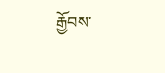རྒྱོབས་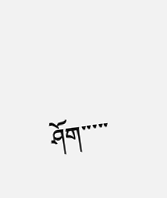ཤོག་་་་་